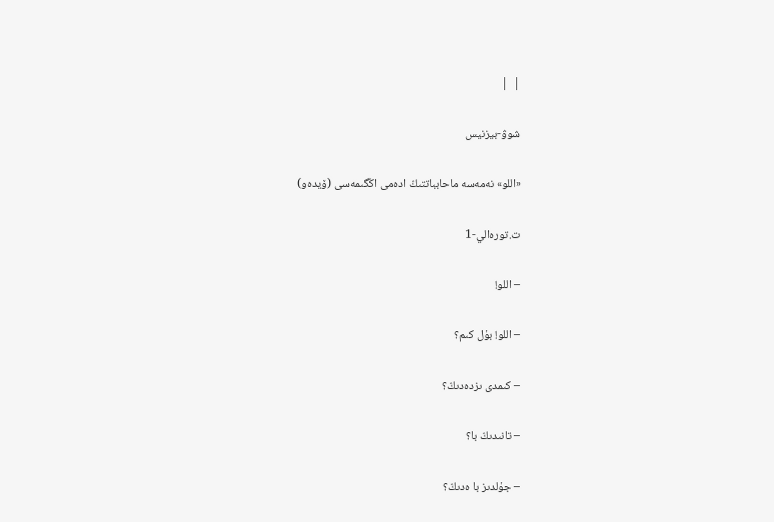|  |

شوۋ-بيزنيس

«اللو» نەمەسە ماحابباتتىڭ ادەمى اڭگىمەسى (ۆيدەو)

ت.تورەالي-1

– اللو!

– اللو! بۇل كىم؟

– كىمدى ىزدەدىڭ؟

– تانىدىڭ با؟

– جۇلدىز با ەدىڭ؟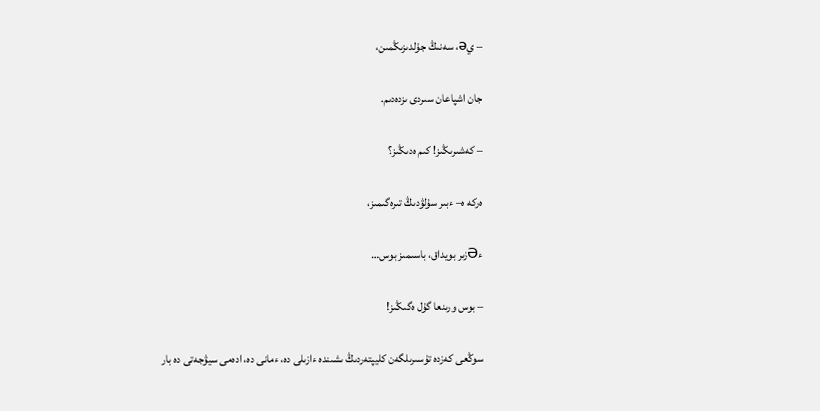– يə، سەنىڭ جۇلدىزىڭمىن،

جان اشپاعان سىردى ىزدەدىم.

– كەشىرىڭىز! كىم ەدىڭىز؟

ەركە ە– ءبىر سۇلۋدىڭ تىرەگىمىز،

ءƏزىر بويداق، باسىمىز بوس…

– بوس ورىنعا گۇل ەگىڭىز!

سوڭعى كەزدە تۇسىرىلگەن كليپتەردىڭ ىشىندە ءازىلى دە، ءمانى دە، ادەمى سيۋجەتى دە بار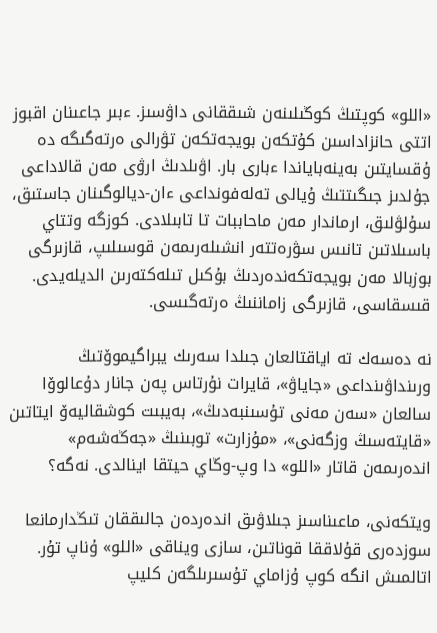«اللو» كوپتىڭ كوڭىلىنەن شىققانى داۋسىز. ءبىر جاعىنان اقبوز اتتى حانزاداسىن كۇتكەن بويجەتكەن تۋرالى ەرتەگىگە دە ۇقسايتىن بەينەباياندا ءبارى بار. اۋىلدىڭ ارۋى مەن قالاداعى جۇلدىز جىگىتتىڭ ۇيالى تەلەفونداعى ءان-ديالوگىنان جاستىق، سۇلۋلىق، ارماندار مەن ماحاببات تا تابىلادى. كوزگە وتتاي باسىلاتىن تانىس سۋرەتتەر انشىلەرىمەن قوسىلىپ، قازىرگى بوزبالا مەن بويجەتكەندەردىڭ بۇكىل تىلەكتەرىن الديلەيدى. قىسقاسى، قازىرگى زاماننىڭ ەرتەگىسى.

نە دەسەك تە اياقتالعان جىلدا سەرىك يبراگيموۆتىڭ ورىنداۋىنداعى «جاياۋ»، قايرات نۇرتاس پەن جانار دۇعالوۆا سالعان «سەن مەنى تۇسىنبەدىڭ»، بەيبىت كوشقاليەۆ ايتاتىن «قايتەسىڭ وزگەنى»، «مۇزارت» توبىنىڭ «جەڭەشەم» اندەرىمەن قاتار «اللو» دا وپ-وڭاي حيتقا اينالدى. نەگە؟

ويتكەنى، ماعىناسىز جىلاۋىق اندەردەن جالىققان تىڭدارمانعا سوزدەرى قۇلاققا قوناتىن، سازى ويناقى «اللو» ۇناپ تۇر. اتالمىش انگە كوپ ۇزاماي تۇسىرىلگەن كليپ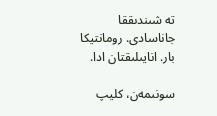تە شىندىققا جاناسادى. رومانتيكا بار. انايىلىقتان ادا.

سونىمەن، كليپ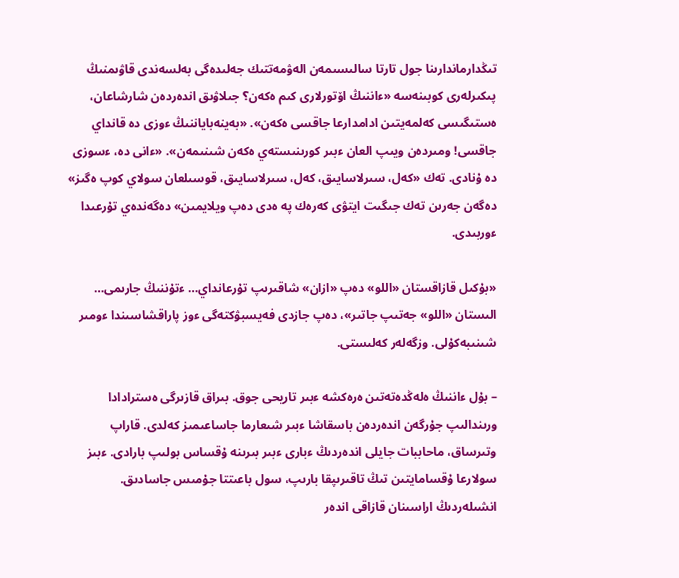تىڭدارماندارىنا جول تارتا سالىسىمەن الەۋمەتتىك جەلىدەگى بەلسەندى قاۋىمنىڭ پىكىرلەرى كوبىنەسە «ءاننىڭ اۆتورلارى كىم ەكەن؟ جىلاۋىق اندەردەن شارشاعان، ەستىگىسى كەلمەيتىن ادامدارعا جاقسى ەكەن». «بەينەباياننىڭ ءوزى دە قانداي جاقسى! ومىردەن ويىپ العان ءبىر كورىنىستەي ەكەن شىنىمەن». «ءانى دە، ءسوزى دە ۇنادى. تەك «كەل، سىرلاسايىق، كەل، سىرلاسايىق، قوسىلعان سولاي كوپ ەگىز» دەگەن جەرىن تەك جىگىت ايتۋى كەرەك پە ەدى دەپ ويلايمىن» دەگەندەي تۇرعىدا ءوربىدى.

«بۇكىل قازاقستان «اللو» دەپ «ازان» شاقىرىپ تۇرعانداي… ءتۇننىڭ جارىمى… الىستان «اللو» جەتىپ جاتىر»، دەپ جازدى فەيسبۋكتەگى ءوز پاراقشاسىندا ءومىر شىنىبەكۇلى. وزگەلەر كەلىستى.

– بۇل ءاننىڭ ەلەڭدەتەتىن ەرەكشە ءبىر تاريحى جوق. بىراق قازىرگى ەسترادادا ورىندالىپ جۇرگەن اندەردەن باسقاشا ءبىر شىعارما جاساعىمىز كەلدى. قاراپ وتىرساق، ماحاببات جايلى اندەردىڭ ءبارى ءبىر بىرىنە ۇقساس بولىپ بارادى. ءبىز سولارعا ۇقسامايتىن تىڭ تاقىرىپقا بارىپ، سول باعىتتا جۇمىس جاسادىق. انشىلەردىڭ اراسىنان قازاقى اندەر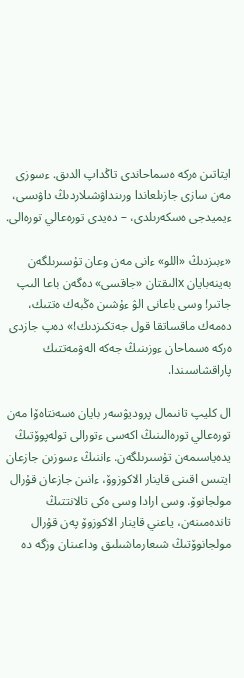ايتاتىن ەركە ەسماحاندى تاڭداپ الدىق. ءسوزى مەن سازى جازىلعاندا ورىنداۋشىلاردىڭ داۋىسى، ءيميدجى ەسكەرىلدى، – دەيدى تورەعالي تورەالى.

«ءبىزدىڭ «اللو» ءانى مەن وعان تۇسىرىلگەن بەينەبايان xالىقتان «جاقسى» دەگەن باعا الىپ جاتىر! وسى باعانى الۋ ءۇشىن ەڭبەك ەتتىك، دەمەك ماقساتقا قول جەتكىزدىك!» دەپ جازدى ەركە ەسماحان ءوزىنىڭ جەكە الەۋمەتتىك پاراقشاسىندا.

ال كليپ تانىمال پروديۋسەر بايان ەسەنتاەۆا مەن تورەعالي تورەالىنىڭ اكەسى ءتورالى تولەپوۆتىڭ يدەياسىمەن تۇسىرىلگەن. ءاننىڭ ءسوزىن جازعان ايتىس اقىنى قاينار الاكوزوۆ، ءانىن جازعان قۇرال مولجانوۆ. وسى ارادا وسى ەكى تالانتتىڭ تاندەمىنەن، ياعني قاينار الاكوزوۆ پەن قۇرال مولجانوۆتىڭ شىعارماشىلىق وداعىنان وزگە دە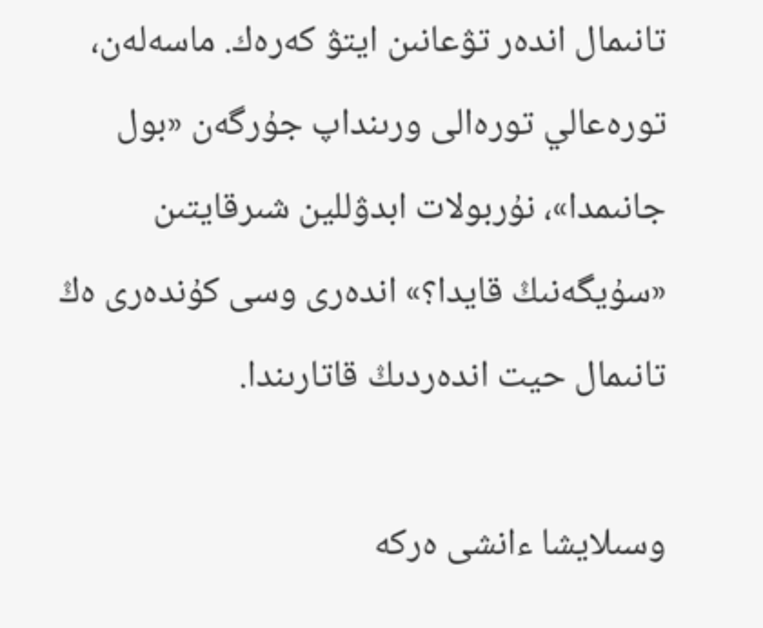تانىمال اندەر تۋعانىن ايتۋ كەرەك. ماسەلەن، تورەعالي تورەالى ورىنداپ جۇرگەن «بول جانىمدا»، نۇربولات ابدۋللين شىرقايتىن «سۇيگەنىڭ قايدا؟» اندەرى وسى كۇندەرى ەڭ تانىمال حيت اندەردىڭ قاتارىندا.

وسىلايشا ءانشى ەركە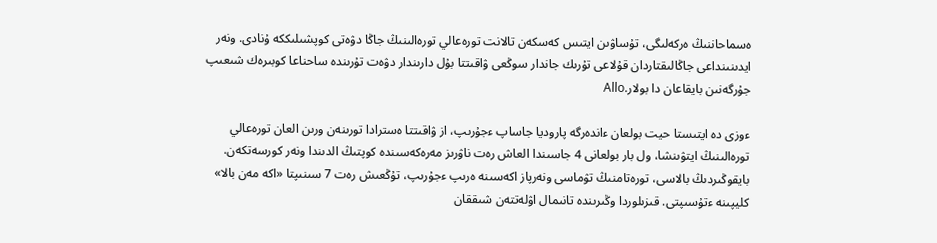ەسماحاننىڭ ەركەلىگى، تۇساۋىن ايتىس كەسكەن تالانت تورەعالي تورەالىنىڭ جاڭا دۋەتى كوپشىلىككە ۇنادى. ونەر ايدىنىنداعى جاڭالىقتاردان قۇلاعى تۇرىك جاندار سوڭعى ۋاقىتتا بۇل دارىندار دۋەت تۇرىندە ساحناعا كوبىرەك شىعىپ جۇرگەنىن بايقاعان دا بولار.Allo

ءوزى دە ايتىستا حيت بولعان ءاندەرگە پاروديا جاساپ ءجۇرىپ، از ۋاقىتتا ەسترادا تورىنەن ورىن العان تورەعالي تورەالىنىڭ ايتۋىنشا، ول بار بولعانى 4 جاسىندا العاش رەت ناۋرىز مەرەكەسىندە كوپتىڭ الدىندا ونەر كورسەتكەن. بايقوڭىردىڭ بالاسى، تورەتامنىڭ تۋماسى ونەرپاز اكەسىنە ەرىپ ءجۇرىپ، تۇڭعىش رەت 7 سىنىپتا «اكە مەن بالا» كليپىنە ءتۇسىپتى. قىزىلوردا وڭىرىندە تانىمال اۋلەتتەن شىققان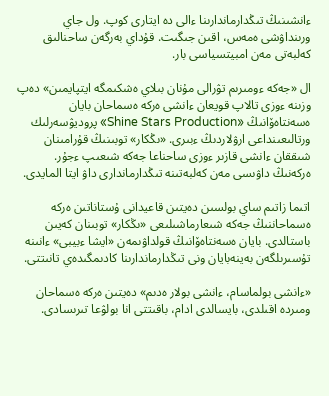ءانشىنىڭ تىڭدارماندارىنا ءالى دە ايتارى كوپ. ول جاي ورىنداۋشى ەمەس، اقىن جىگىت. قۇداي بەرگەن ساحنالىق كەلبەتى مەن امبيتسياسى بار.

ال «جەكە ءومىرىم تۋرالى مۇنان بىلاي ەشكىمگە ايتپايمىن» دەپ وزىنە ءوزى تالاپ قويعان ءانشى ەركە ەسماحان بايان ەسەنتاەۆانىڭ «Shine Stars Production» پروديۋسەرلىك ورتالىعىنداعى ارۋلاردىڭ ءبىرى. «ىڭكار» توبىنىڭ قۇرامىنان شىققان ءانشى قازىر ءوزى ساحناعا جەكە شىعىپ ءجۇر. ەركەنىڭ داۋىسى مەن كەلبەتىنە تىڭدارماندارى داۋ ايتا المايدى.

اتىما زاتىم ساي بولسىن دەيتىن قاعيدانى ۇستاناتىن ەركە ەسماحاننىڭ جەكە شىعارماشىلىعى «ىڭكار» توبىنان كەيىن باستالدى. بايان ەسەنتاەۆانىڭ قولداۋىمەن «ايشا ءبيبى» ءانىنە تۇسىرىلگەن بەينەبايان ونى تىڭدارماندارىنا كادىمگىدەي تانىتتى.

«ءانشى بولماسام، ءانشى بولار ەدىم» دەيتىن ەركە ەسماحان ومىردە اقىلدى، بايسالدى ادام، باقىتتى انا بولۋعا تىرىسادى.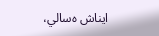ايناش ەسالي،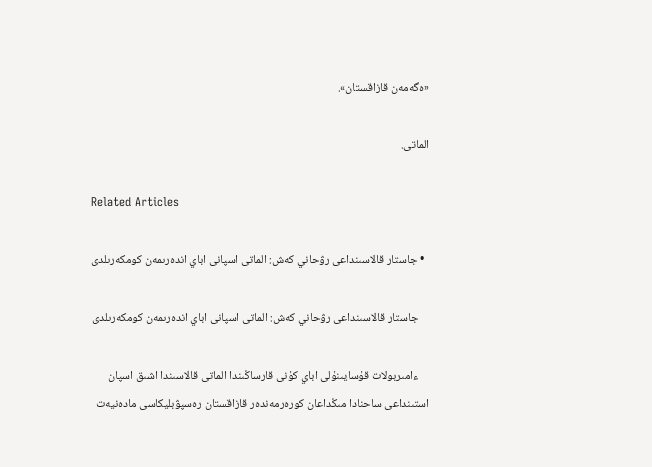«ەگەمەن قازاقستان».

الماتى.

Related Articles

  • جاستار قالاسىنداعى رۋحاني كەش: الماتى اسپانى اباي اندەرىمەن كومكەرىلدى

    جاستار قالاسىنداعى رۋحاني كەش: الماتى اسپانى اباي اندەرىمەن كومكەرىلدى

    ءامىربولات قۇسايىنۇلى اباي كۇنى قارساڭىندا الماتى قالاسىندا اشىق اسپان استىنداعى ساحنادا مىڭداعان كورەرمەندەر قازاقستان رەسپۋبليكاسى مادەنيەت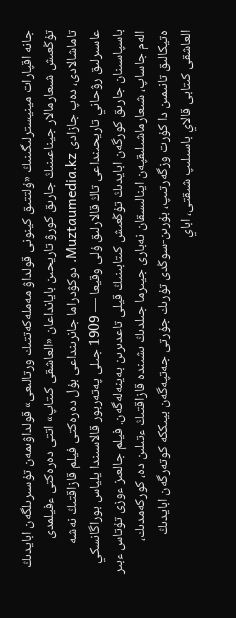جانە اقپارات مينيسترلىگىنىڭ «ۇلتتىق كينونى قولداۋ مەملەكەتتىك ورتالىعى» قولداۋىمەن تۇسىرىلگەن ابايدىڭ تۇڭعىش شىعارمالار جيناعىنىڭ جارىق كورۋ تاريحىن بايانداعان «العاشقى كىتاپ» اتتى دەرەكتى ءفيلمدى تاماشالادى، دەپ جازادى Muztaumedia.kz. دوكۋدراما جانرىنداعى بۇل دەرەكتى فيلم قازاقتىڭ نەشە عاسىرلىق رۋحاني تاريحىنداعى تاڭ قالارلىق ۇلى وقيعا — 1909 جىلى پەتەربور قالاسىندا يلياس بوراگانسكي باسپاسىنان جارىق كورگەن ابايدىڭ تۇڭعىش كىتابىنىڭ قيلى تاعدىرىن بەينەلەگەن. فيلم جالعىز ءوزى تۇتاس ءبىر الەم جاساپ، شىعارماشىلىقپەن اينالىسقان نەبارى جيىرما جىلدىڭ ىشىندە قازاقتىڭ ءتىلىن دە، كوركەمدىك، ەتيكالىق تانىمىن دا كۇرت وزگەرتىپ، بۇرىن-سوڭدى تۇرىك جۇرتى جەتپەگەن بيىككە كوتەرگەن ابايدىڭ العاشقى كىتابى قالاي باسىلىپ شىقتى، اباي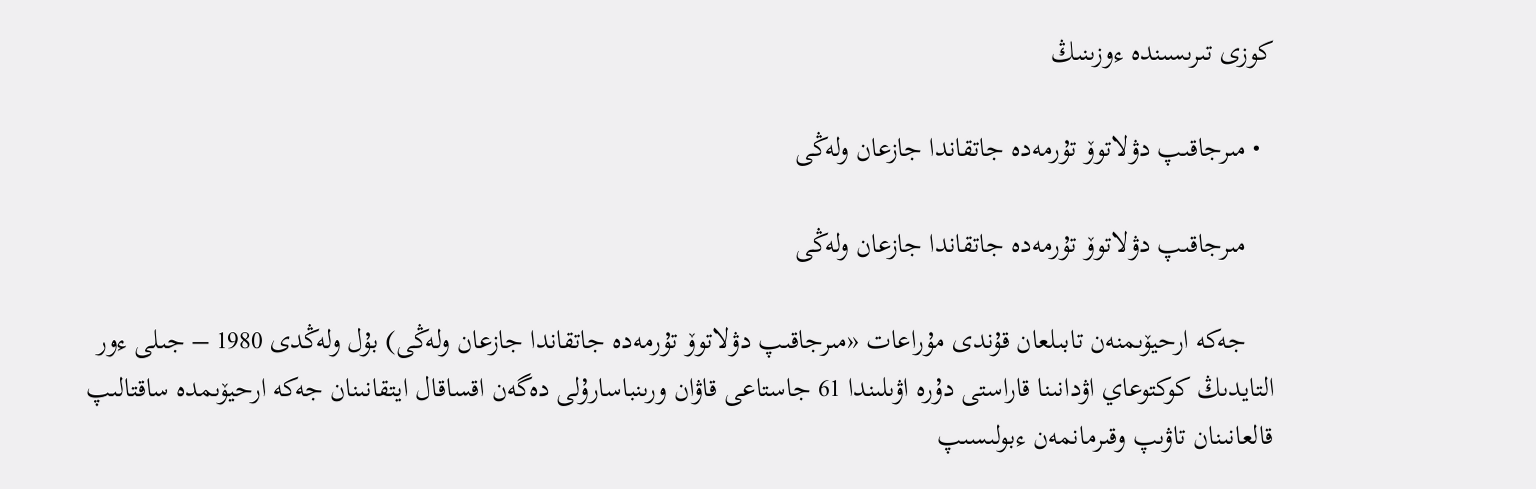كوزى تىرىسىندە ءوزىنىڭ

  • مىرجاقىپ دۋلاتوۆ تۇرمەدە جاتقاندا جازعان ولەڭى

    مىرجاقىپ دۋلاتوۆ تۇرمەدە جاتقاندا جازعان ولەڭى

    جەكە ارحيۆىمنەن تابىلعان قۇندى مۇراعات «مىرجاقىپ دۋلاتوۆ تۇرمەدە جاتقاندا جازعان ولەڭى) بۇل ولەڭدى 1980 – جىلى ءور التايدىڭ كوكتوعاي اۋدانىنا قاراستى دۇرە اۋىلىندا 61 جاستاعى قاۋان ورىنباسارۇلى دەگەن اقساقال ايتقانىنان جەكە ارحيۆىمدە ساقتالىپ قالعانىنان تاۋىپ وقىرمانمەن ءبولىسىپ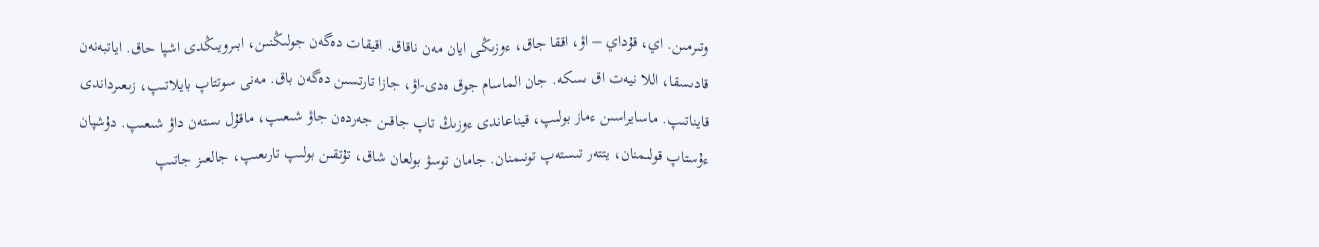وتىرمىن. اي، قۇداي – اۋ، اققا جاق، ءوزىڭى ايان مەن ناقاق. اقيقات دەگەن جولىڭنىن، ابىرويىڭدى اشپا حاق. اياتبەنەن قادىسقا، اللا نيەت اق ىسكە. جان الماسام جوق ەدى-اۋ، جازا تارتسىن دەگەن باق. مەنى سوتتاپ بايلاتىپ، زىعىرداندى قايناتىپ. ماسايراسىن ءماز بولىپ، قيناعاندى ءوزىڭ تاپ جاقىن جەردەن جاۋ شىعىپ، ماقۇل ىستەن داۋ شىعىپ. دۇشپان ءۇستاپ قولىمنان، يتتەر تىستەپ تونىمنان. جامان توسۋ بولعان شاق، تۇتقىن بولىپ تارىعىپ، جالعىز جاتىپ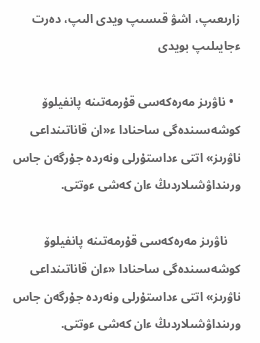زارىعىپ، اشۋ قىسىپ ويدى الىپ، دەرت ءجايىلىپ بويدى

  • ناۋرىز مەرەكەسى قۇرمەتىنە پانفيلوۆ كوشەسىندەگى ساحنادا ء«ان قاناتىنداعى ناۋرىز» اتتى ءداستۇرلى ونەردە جۇرگەن جاس ورىنداۋشىلاردىڭ ءان كەشى ءوتتى.

    ناۋرىز مەرەكەسى قۇرمەتىنە پانفيلوۆ كوشەسىندەگى ساحنادا «ءان قاناتىنداعى ناۋرىز» اتتى ءداستۇرلى ونەردە جۇرگەن جاس ورىنداۋشىلاردىڭ ءان كەشى ءوتتى.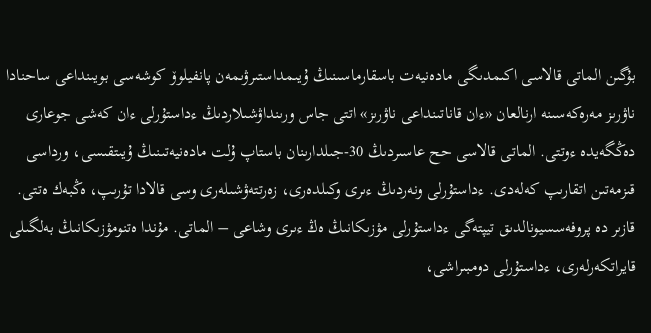بۇگىن الماتى قالاسى اكىمدىگى مادەنيەت باسقارماسىنىڭ ۇيىمداستىرۋىمەن پانفيلوۆ كوشەسى بويىنداعى ساحنادا ناۋرىز مەرەكەسىنە ارنالعان «ءان قاناتىنداعى ناۋرىز» اتتى جاس ورىنداۋشىلاردىڭ ءداستۇرلى ءان كەشى جوعارى دەڭگەيدە ءوتتى. الماتى قالاسى حح عاسىردىڭ 30-جىلدارىنان باستاپ ۇلت مادەنيەتىنىڭ ۇيىتقىسى، ورداسى قىزمەتىن اتقارىپ كەلەدى. ءداستۇرلى ونەردىڭ ءىرى وكىلدەرى، زەرتتەۋشىلەرى وسى قالادا تۇرىپ، ەڭبەك ەتتى. قازىر دە پروفەسسيونالدىق تيپتەگى ءداستۇرلى مۋزىكانىڭ ەڭ ءىرى وشاعى – الماتى. مۇندا ەتنومۋزىكانىڭ بەلگىلى قايراتكەرلەرى، ءداستۇرلى دومبىراشى،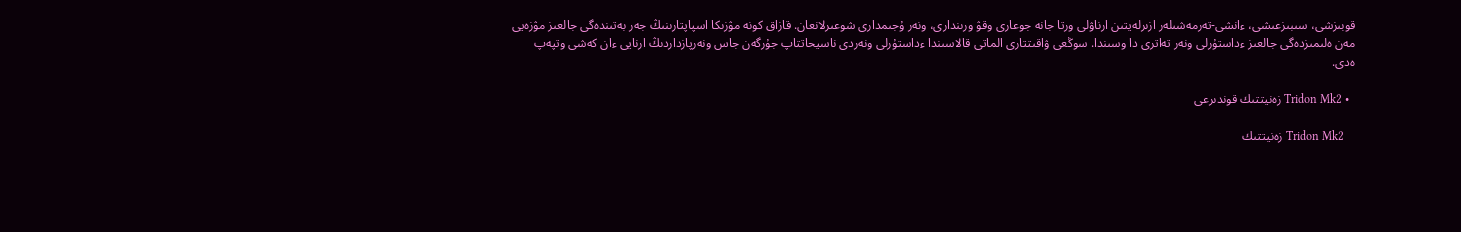قوبىزشى، سىبىزعىشى، ءانشى-تەرمەشىلەر ازىرلەيتىن ارناۋلى ورتا جانە جوعارى وقۋ ورىندارى، ونەر ۇجىمدارى شوعىرلانعان. قازاق كونە مۋزىكا اسپاپتارىنىڭ جەر بەتىندەگى جالعىز مۋزەيى مەن ەلىمىزدەگى جالعىز ءداستۇرلى ونەر تەاترى دا وسىندا. سوڭعى ۋاقىتتارى الماتى قالاسىندا ءداستۇرلى ونەردى ناسيحاتتاپ جۇرگەن جاس ونەرپازداردىڭ ارنايى ءان كەشى وتپەپ ەدى.

  • Tridon Mk2 زەنيتتىك قوندىرعى

    Tridon Mk2 زەنيتتىك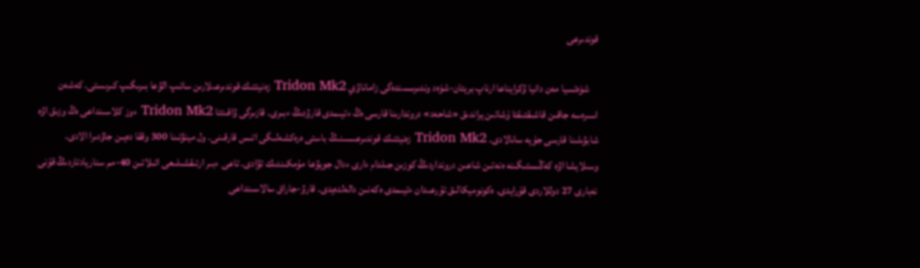قوندىرعى

    شۆەتسيا مەن دانيا ۋكرايناعا ارناپ بريتان-شۆەد وندىرىسىندەگى زاماناۋي Tridon Mk2 زەنيتتىك قوندىرعىلارىن ساتىپ الۋعا بىرىگىپ كىرىستى. كەشەن اسىرەسە جاقىن قاشىقتىقتا ۇشاتىن يراندىق «شاحەد» دروندارىنا قارسى ەڭ ءتيىمدى قارۋدىڭ ءبىرى. قازىرگى ۋاقىتتا Tridon Mk2 ءوز كلاسىنداعى ەڭ وزىق اۋە شابۋىلىنا قارسى جۇيە سانالادى. Tridon Mk2 زەنيتتىك قوندىرعىسىنىڭ باستى ەرەكشەلىگى اتىس قارقىنى. ول مينۋتىنا 300 وققا دەيىن جاۋدىرا الادى. وسىلايشا اۋە كەڭىستىگىنە ەنەتىن شاعىن درونداردىڭ كوزىن جىلدام ءارى ءدال جويۋعا مۇمكىندىك تۋادى. تاعى ءبىر ارتىقشىلىعى اتىلاتىن 40-مم سناريادتاردىڭ قۇنى نەبارى 27 دوللاردى قۇرايدى. ەكونوميكالىق تۇرعىدان ءتيىمدى ەكەنىن دالەلدەيدى. قارۋ-جاراق سالاسىنداعى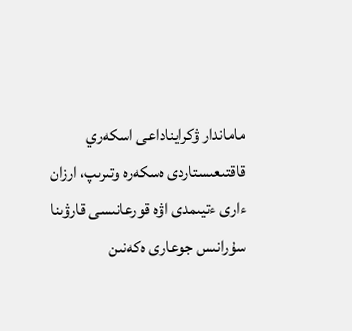ماماندار ۋكرايناداعى اسكەري قاقتىعىستاردى ەسكەرە وتىرىپ، ارزان ءارى ءتيىمدى اۋە قورعانىسى قارۋىنا سۇرانىس جوعارى ەكەنىن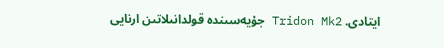ايتادى. Tridon Mk2 جۇيەسىندە قولدانىلاتىن ارنايى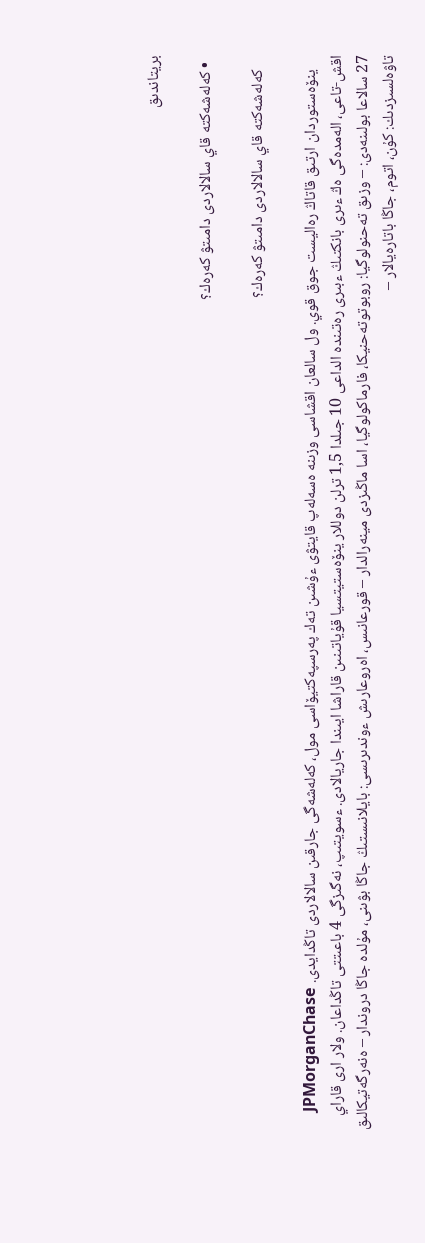بريتاندىق

  • كەلەشەكتە قاي سالالاردى دامىتۋ كەرەك؟

    كەلەشەكتە قاي سالالاردى دامىتۋ كەرەك؟

    ينۆەستوردان ارتىق قاتاڭ رەاليست جوق قوي. ول سالعان اقشاسى وزىنە ەسەلەپ قايتۋى ءۇشىن تەك پەرسپەكتيۆاسى مول، كەلەشەگى جارقىن سالالاردى تاڭدايدى. JPMorganChase اقش-تاعى، الەمدەگى ەڭ ءىرى بانكتىڭ ءبىرى رەتىندە الداعى 10 جىلدا 1,5 ترلن دوللار ينۆەستيتسيا قۇياتىنىن قاراشا ايىندا جاريالادى. ءسويتىپ، نەگىزگى 4 باعىتتى تاڭداعان. ولار ارى قاراي 27 سالاعا بولىنەدى: – وزىق تەحنولوگيا: روبوتوتەحنيكا، فارماكولوگيا، اسا ماڭىزدى مينەرالدار – قورعانىس، اەروعارىش ءوندىرىسى: بايلانىستىڭ جاڭا بۋىنى، مۇلدە جاڭا دروندار – ەنەرگەتيكالىق تاۋەلسىزدىك: كۇن، اتوم، جاڭا باتارەيالار –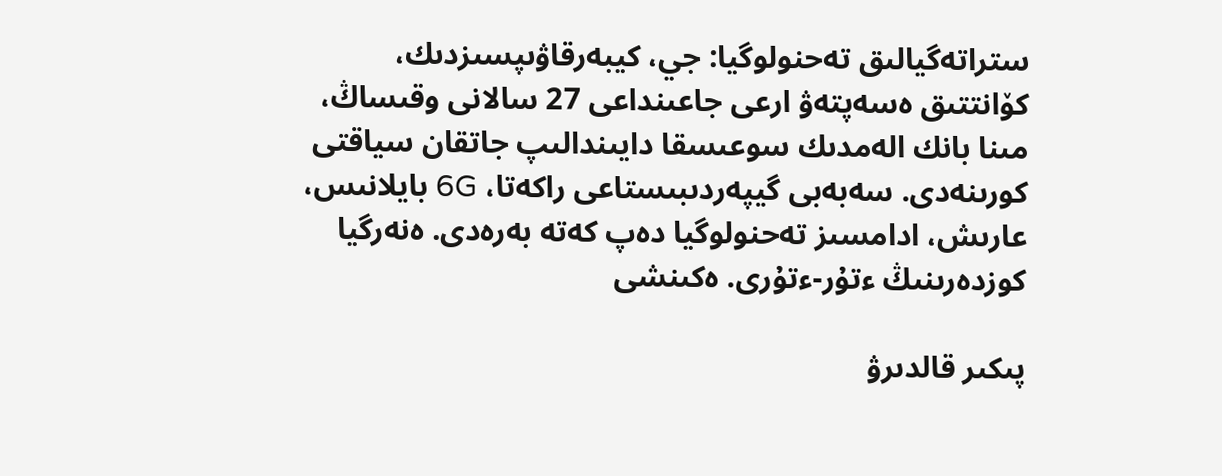ستراتەگيالىق تەحنولوگيا: جي، كيبەرقاۋىپسىزدىك، كۆانتتىق ەسەپتەۋ ارعى جاعىنداعى 27 سالانى وقىساڭ، مىنا بانك الەمدىك سوعىسقا دايىندالىپ جاتقان سياقتى كورىنەدى. سەبەبى گيپەردىبىستاعى راكەتا، 6G بايلانىس، عارىش، ادامسىز تەحنولوگيا دەپ كەتە بەرەدى. ەنەرگيا كوزدەرىنىڭ ءتۇر-ءتۇرى. ەكىنشى

پىكىر قالدىرۋ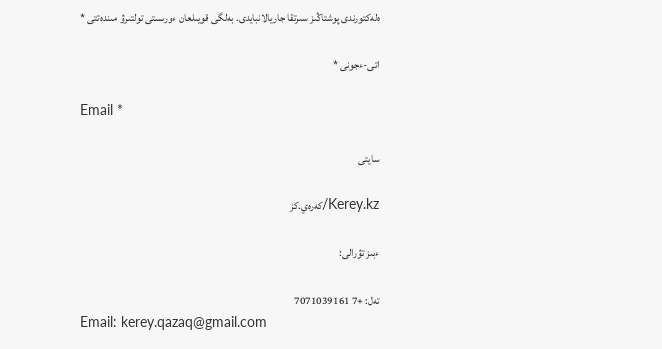ەلەكتورندى پوشتاڭىز سىرتقا جاريالانبايدى. بەلگى قويىلعان ءورىستى تولتىرۋ مىندەتتى *

اتى-ءجونى *

Email *

سايتى

Kerey.kz/كەرەي.كز

ءبىز تۋرالى:

تەل: +7 7071039161
Email: kerey.qazaq@gmail.com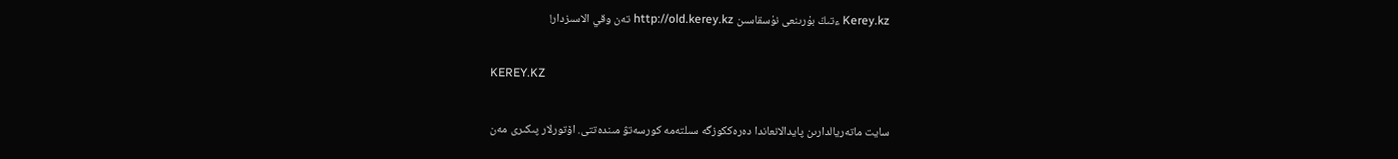Kerey.kz ءتىڭ بۇرىنعى نۇسقاسىن http://old.kerey.kz تەن وقي الاسىزدار!

KEREY.KZ

سايت ماتەريالدارىن پايدالانعاندا دەرەككوزگە سىلتەمە كورسەتۋ مىندەتتى. اۆتورلار پىكىرى مەن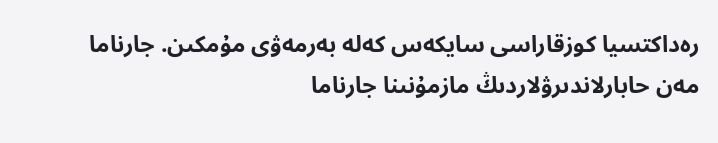رەداكتسيا كوزقاراسى سايكەس كەلە بەرمەۋى مۇمكىن. جارناما مەن حابارلاندىرۋلاردىڭ مازمۇنىنا جارناما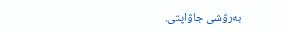بەرۋشى جاۋاپتى.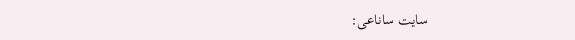سايت ساناعى: